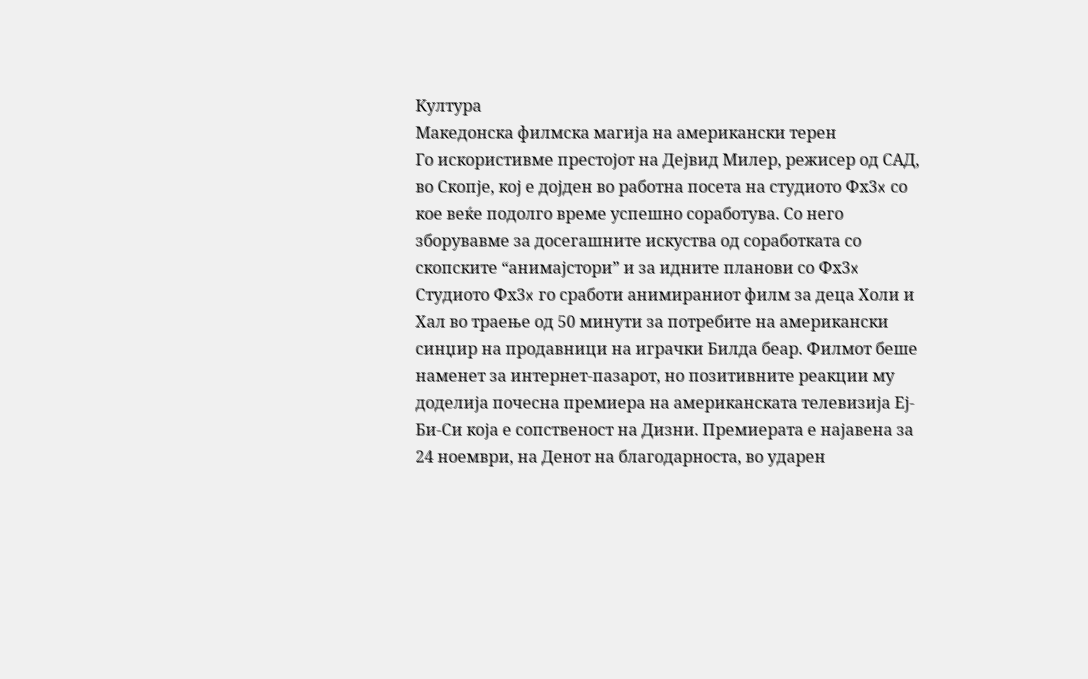Култура
Македонска филмска магија на американски терен
Го искористивме престојот на Дејвид Милер, режисер од САД, во Скопје, кој е дојден во работна посета на студиото Фx3x со кое веќе подолго време успешно соработува. Со него зборувавме за досегашните искуства од соработката со скопските “анимајстори” и за идните планови со Фx3x
Студиото Фx3x го сработи анимираниот филм за деца Холи и Хал во траење од 50 минути за потребите на американски синџир на продавници на играчки Билда беар. Филмот беше наменет за интернет-пазарот, но позитивните реакции му доделија почесна премиера на американската телевизија Еј-Би-Си која е сопственост на Дизни. Премиерата е најавена за 24 ноември, на Денот на благодарноста, во ударен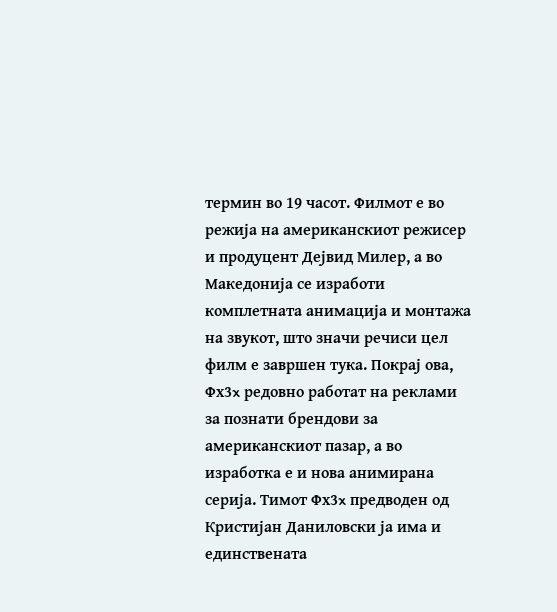термин во 19 часот. Филмот е во режија на американскиот режисер и продуцент Дејвид Милер, а во Македонија се изработи комплетната анимација и монтажа на звукот, што значи речиси цел филм е завршен тука. Покрај ова, Фx3x редовно работат на реклами за познати брендови за американскиот пазар, а во изработка е и нова анимирана серија. Тимот Фx3x предводен од Кристијан Даниловски ја има и единствената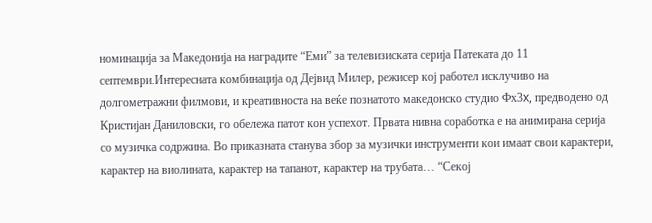номинација за Македонија на наградите “Еми” за телевизиската серија Патеката до 11 септември.Интересната комбинација од Дејвид Милер, режисер кој работел исклучиво на долгометражни филмови, и креативноста на веќе познатото македонско студио Фx3x, предводено од Кристијан Даниловски, го обележа патот кон успехот. Првата нивна соработка е на анимирана серија со музичка содржина. Во приказната станува збор за музички инструменти кои имаат свои карактери, карактер на виолината, карактер на тапанот, карактер на трубата… “Секој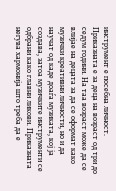инструмент е посебна личност. Приказната е за деца на возраст од три до седум години. На таа возраст може да се влијае на децата за да се оформат како музички креативни личности, но и да научат од каде доаѓа музиката, кој ја создава, затоа музичките инструменти се одбрани како главни ликови. Приказната негува хармонија што треба да е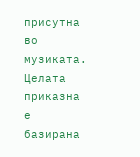присутна во музиката. Целата приказна е базирана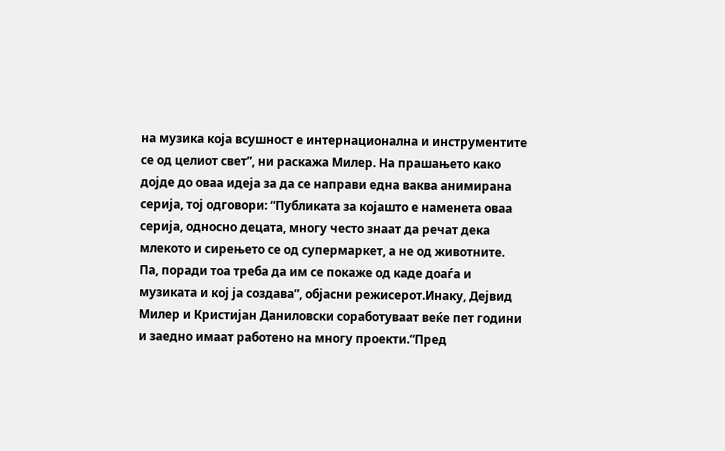на музика која всушност е интернационална и инструментите се од целиот свет”, ни раскажа Милер. На прашањето како дојде до оваа идеја за да се направи една ваква анимирана серија, тој одговори: “Публиката за којашто е наменета оваа серија, односно децата, многу често знаат да речат дека млекото и сирењето се од супермаркет, а не од животните. Па, поради тоа треба да им се покаже од каде доаѓа и музиката и кој ја создава”, објасни режисерот.Инаку, Дејвид Милер и Кристијан Даниловски соработуваат веќе пет години и заедно имаат работено на многу проекти.“Пред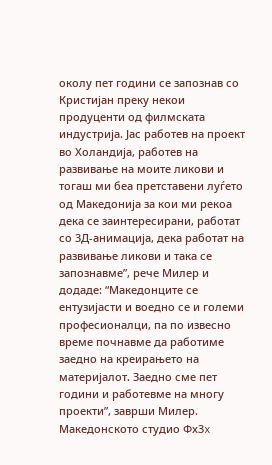околу пет години се запознав со Кристијан преку некои продуценти од филмската индустрија. Јас работев на проект во Холандија, работев на развивање на моите ликови и тогаш ми беа претставени луѓето од Македонија за кои ми рекоа дека се заинтересирани, работат со 3Д-анимација, дека работат на развивање ликови и така се запознавме”, рече Милер и додаде: “Македонците се ентузијасти и воедно се и големи професионалци, па по извесно време почнавме да работиме заедно на креирањето на материјалот. Заедно сме пет години и работевме на многу проекти”, заврши Милер. Македонското студио Фx3x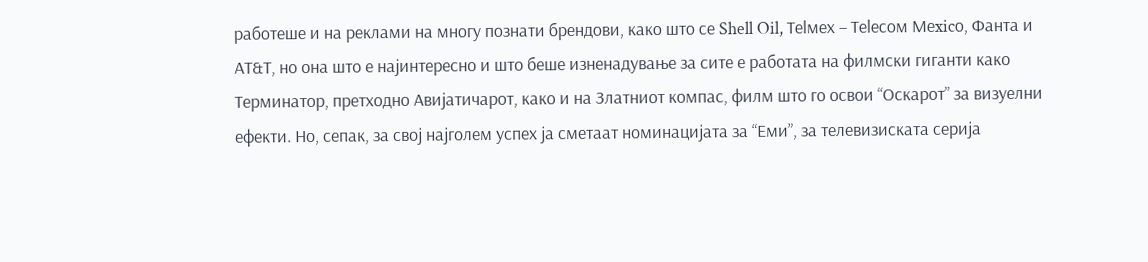работеше и на реклами на многу познати брендови, како што се Shell Oil, Теlмеx – Теlеcом Меxicо, Фанта и АТ&Т, но она што е најинтересно и што беше изненадување за сите е работата на филмски гиганти како Терминатор, претходно Авијатичарот, како и на Златниот компас, филм што го освои “Оскарот” за визуелни ефекти. Но, сепак, за свој најголем успех ја сметаат номинацијата за “Еми”, за телевизиската серија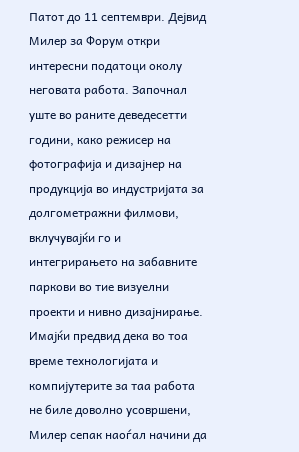Патот до 11 септември. Дејвид Милер за Форум откри интересни податоци околу неговата работа. Започнал уште во раните деведесетти години, како режисер на фотографија и дизајнер на продукција во индустријата за долгометражни филмови, вклучувајќи го и интегрирањето на забавните паркови во тие визуелни проекти и нивно дизајнирање. Имајќи предвид дека во тоа време технологијата и компијутерите за таа работа не биле доволно усовршени, Милер сепак наоѓал начини да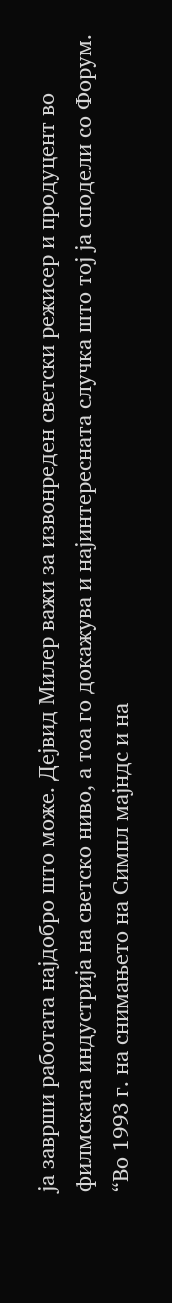ја заврши работата најдобро што може. Дејвид Милер важи за извонреден светски режисер и продуцент во филмската индустрија на светско ниво, а тоа го докажува и најинтересната случка што тој ја сподели со Форум. “Во 1993 г. на снимањето на Симпл мајндс и на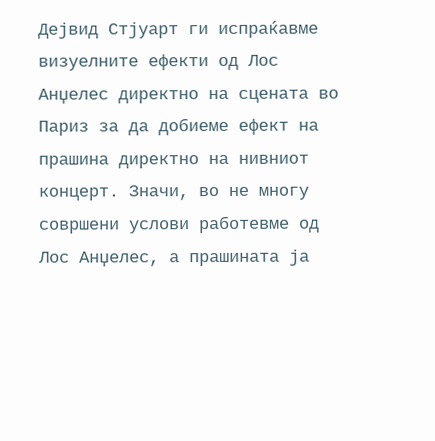Дејвид Стјуарт ги испраќавме визуелните ефекти од Лос Анџелес директно на сцената во Париз за да добиеме ефект на прашина директно на нивниот концерт. Значи, во не многу совршени услови работевме од Лос Анџелес, а прашината ја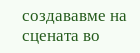создававме на сцената во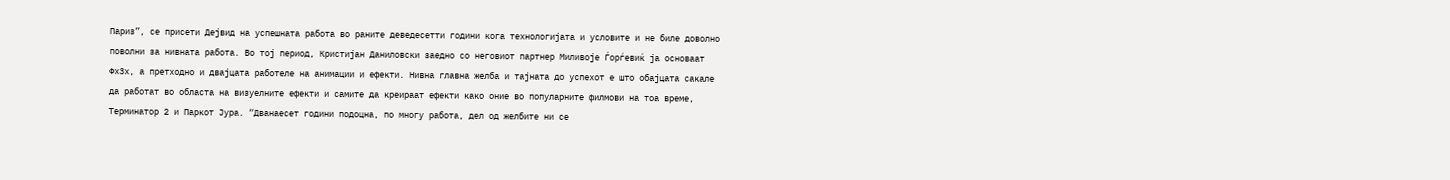Париз”, се присети Дејвид на успешната работа во раните деведесетти години кога технологијата и условите и не биле доволно поволни за нивната работа. Во тој период, Кристијан Даниловски заедно со неговиот партнер Миливоје Ѓорѓевиќ ја основаат Фx3x, а претходно и двајцата работеле на анимации и ефекти. Нивна главна желба и тајната до успехот е што обајцата сакале да работат во областа на визуелните ефекти и самите да креираат ефекти како оние во популарните филмови на тоа време, Терминатор 2 и Паркот Јура. “Дванаесет години подоцна, по многу работа, дел од желбите ни се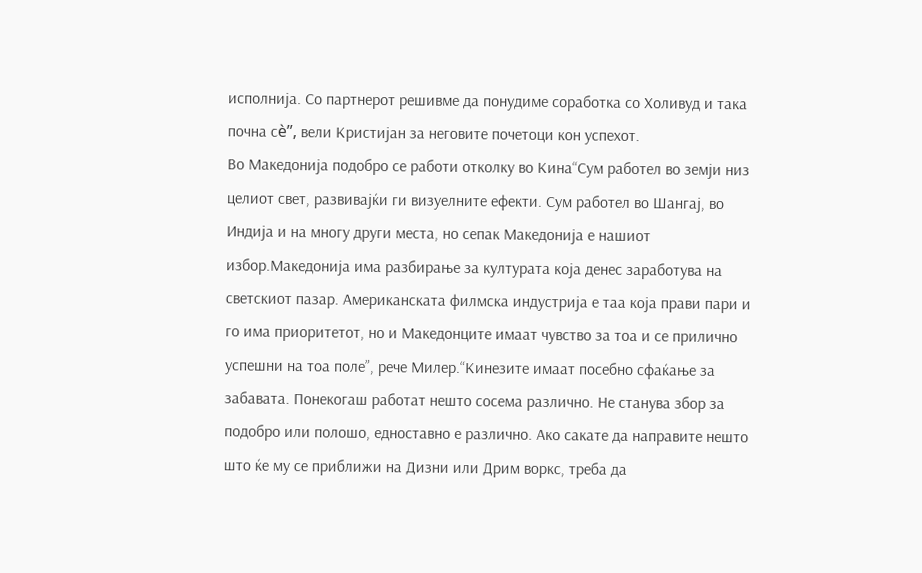исполнија. Со партнерот решивме да понудиме соработка со Холивуд и така почна сè”, вели Кристијан за неговите почетоци кон успехот.
Во Македонија подобро се работи отколку во Кина“Сум работел во земји низ целиот свет, развивајќи ги визуелните ефекти. Сум работел во Шангај, во Индија и на многу други места, но сепак Македонија е нашиот избор.Македонија има разбирање за културата која денес заработува на светскиот пазар. Американската филмска индустрија е таа која прави пари и го има приоритетот, но и Македонците имаат чувство за тоа и се прилично успешни на тоа поле”, рече Милер.“Кинезите имаат посебно сфаќање за забавата. Понекогаш работат нешто сосема различно. Не станува збор за подобро или полошо, едноставно е различно. Ако сакате да направите нешто што ќе му се приближи на Дизни или Дрим воркс, треба да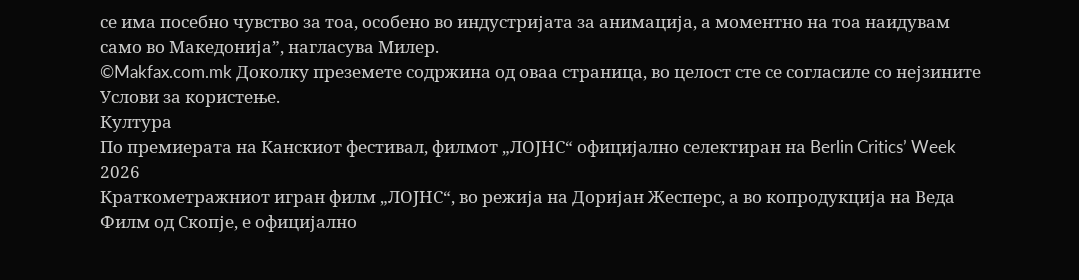се има посебно чувство за тоа, особено во индустријата за анимација, а моментно на тоа наидувам само во Македонија”, нагласува Милер.
©Makfax.com.mk Доколку преземете содржина од оваа страница, во целост сте се согласиле со нејзините Услови за користење.
Култура
По премиерата на Канскиот фестивал, филмот „ЛОЈНС“ официјално селектиран на Berlin Critics’ Week 2026
Краткометражниот игран филм „ЛОЈНС“, во режија на Доријан Жесперс, а во копродукција на Веда Филм од Скопје, е официјално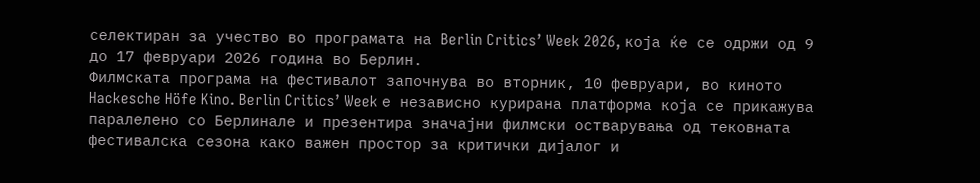селектиран за учество во програмата на Berlin Critics’ Week 2026, која ќе се одржи од 9 до 17 февруари 2026 година во Берлин.
Филмската програма на фестивалот започнува во вторник, 10 февруари, во киното Hackesche Höfe Kino. Berlin Critics’ Week е независнo курирана платформа која се прикажува паралелено со Берлинале и презентира значајни филмски остварувања од тековната фестивалска сезона како важен простор за критички дијалог и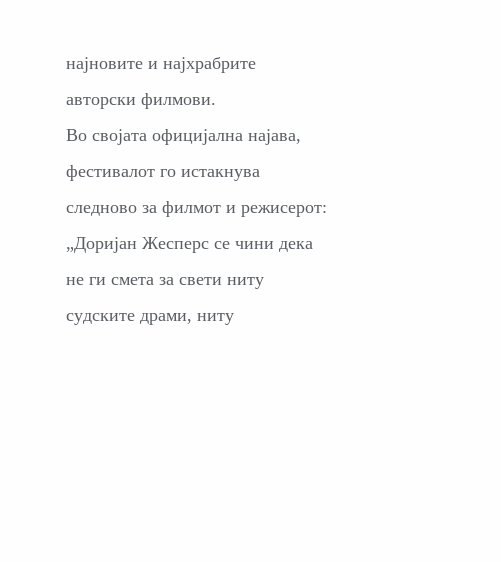најновите и најхрабрите авторски филмови.
Во својата официјална најава, фестивалот го истакнува следново за филмот и режисерот:
„Доријан Жесперс се чини дека не ги смета за свети ниту судските драми, ниту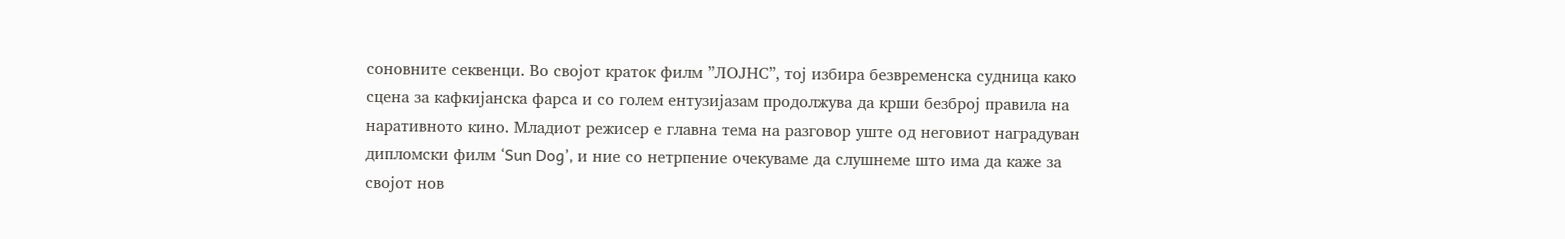соновните секвенци. Во својот краток филм ”ЛОЈНС”, тој избира безвременска судница како сцена за кафкијанска фарса и со голем ентузијазам продолжува да крши безброј правила на наративното кино. Младиот режисер е главна тема на разговор уште од неговиот наградуван дипломски филм ‘Sun Dog’, и ние со нетрпение очекуваме да слушнеме што има да каже за својот нов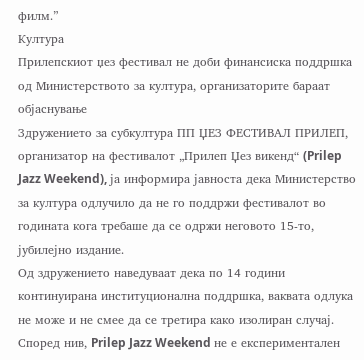филм.”
Култура
Прилепскиот џез фестивал не доби финансиска поддршка од Министерството за култура, организаторите бараат објаснување
Здружението за субкултура ПП ЏЕЗ ФЕСТИВАЛ ПРИЛЕП, организатор на фестивалот „Прилеп Џез викенд“ (Prilep Jazz Weekend), ја информира јавноста дека Министерство за култура одлучило да не го поддржи фестивалот во годината кога требаше да се одржи неговото 15-то, јубилејно издание.
Од здружението наведуваат дека по 14 години континуирана институционална поддршка, ваквата одлука не може и не смее да се третира како изолиран случај. Според нив, Prilep Jazz Weekend не е експериментален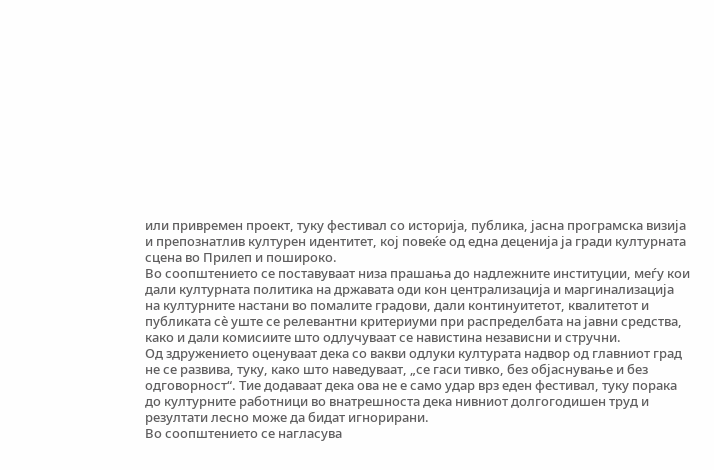или привремен проект, туку фестивал со историја, публика, јасна програмска визија и препознатлив културен идентитет, кој повеќе од една деценија ја гради културната сцена во Прилеп и пошироко.
Во соопштението се поставуваат низа прашања до надлежните институции, меѓу кои дали културната политика на државата оди кон централизација и маргинализација на културните настани во помалите градови, дали континуитетот, квалитетот и публиката сè уште се релевантни критериуми при распределбата на јавни средства, како и дали комисиите што одлучуваат се навистина независни и стручни.
Од здружението оценуваат дека со вакви одлуки културата надвор од главниот град не се развива, туку, како што наведуваат, „се гаси тивко, без објаснување и без одговорност“. Тие додаваат дека ова не е само удар врз еден фестивал, туку порака до културните работници во внатрешноста дека нивниот долгогодишен труд и резултати лесно може да бидат игнорирани.
Во соопштението се нагласува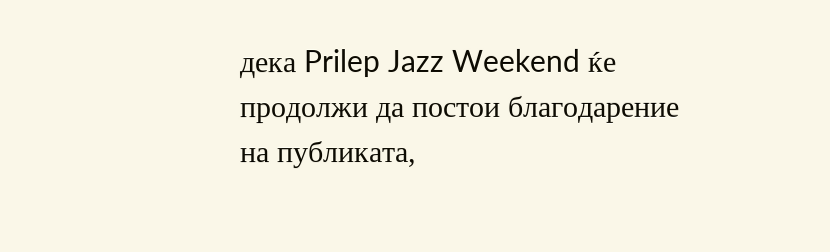дека Prilep Jazz Weekend ќе продолжи да постои благодарение на публиката,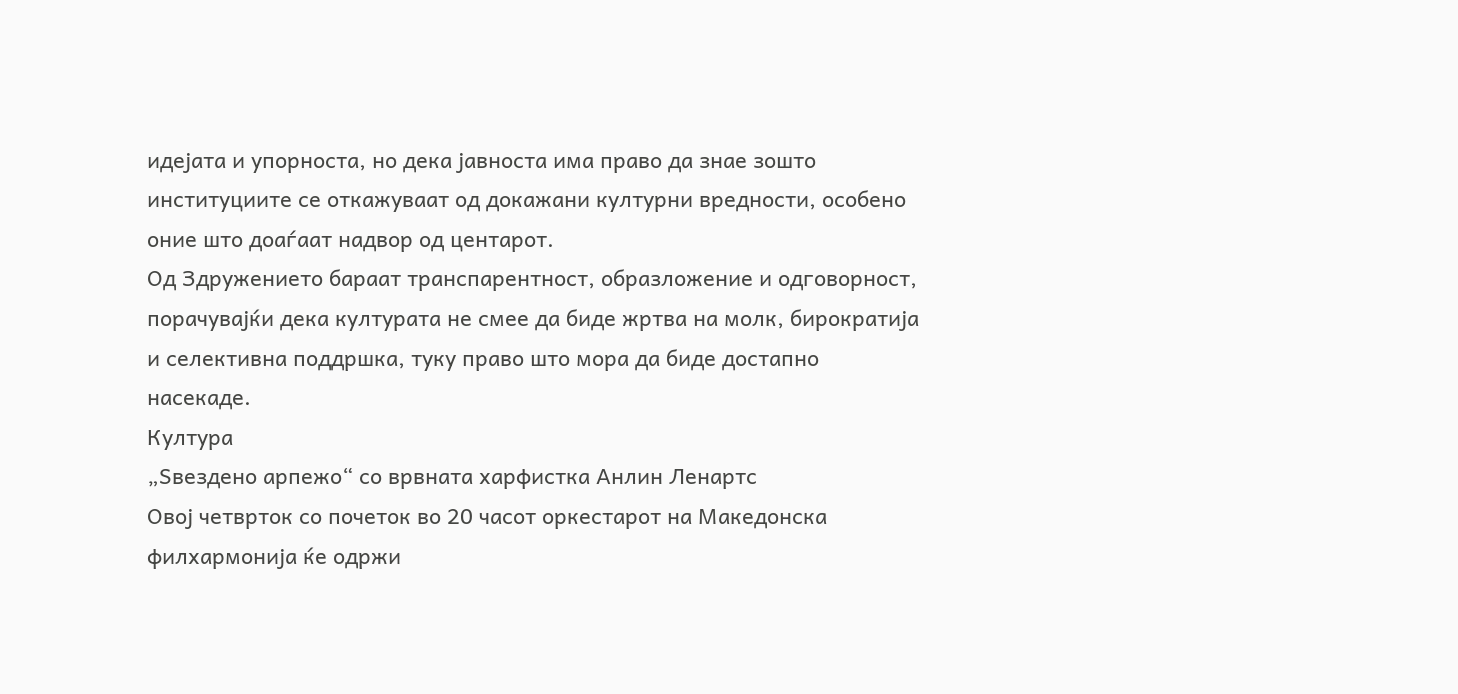идејата и упорноста, но дека јавноста има право да знае зошто институциите се откажуваат од докажани културни вредности, особено оние што доаѓаат надвор од центарот.
Од Здружението бараат транспарентност, образложение и одговорност, порачувајќи дека културата не смее да биде жртва на молк, бирократија и селективна поддршка, туку право што мора да биде достапно насекаде.
Култура
„Ѕвездено арпежо“ со врвната харфистка Анлин Ленартс
Овој четврток со почеток во 20 часот оркестарот на Македонска филхармонија ќе одржи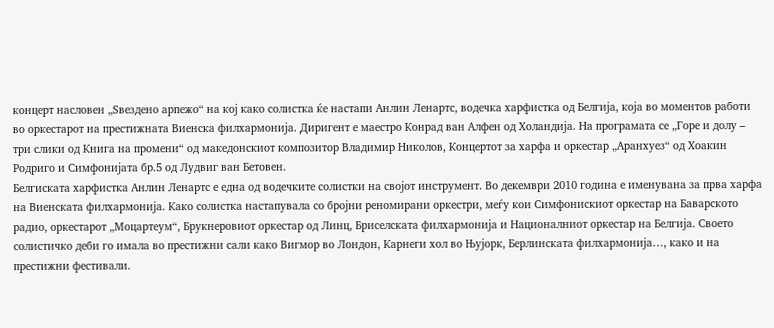концерт насловен „Ѕвездено арпежо“ на кој како солистка ќе настапи Анлин Ленартс, водечка харфистка од Белгија, која во моментов работи во оркестарот на престижната Виенска филхармонија. Диригент е маестро Конрад ван Алфен од Холандија. На програмата се „Горе и долу – три слики од Книга на промени“ од македонскиот композитор Владимир Николов, Концертот за харфа и оркестар „Аранхуез“ од Хоакин Родриго и Симфонијата бр.5 од Лудвиг ван Бетовен.
Белгиската харфистка Анлин Ленартс е една од водечките солистки на својот инструмент. Во декември 2010 година е именувана за прва харфа на Виенската филхармонија. Како солистка настапувала со бројни реномирани оркестри, меѓу кои Симфонискиот оркестар на Баварското радио, оркестарот „Моцартеум“, Брукнеровиот оркестар од Линц, Бриселската филхармонија и Националниот оркестар на Белгија. Своето солистичко деби го имала во престижни сали како Вигмор во Лондон, Карнеги хол во Њујорк, Берлинската филхармонија…, како и на престижни фестивали.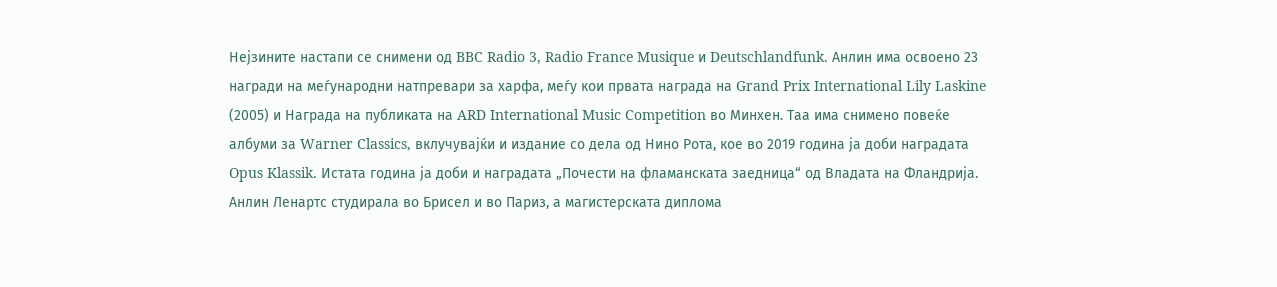Нејзините настапи се снимени од BBC Radio 3, Radio France Musique и Deutschlandfunk. Анлин има освоено 23 награди на меѓународни натпревари за харфа, меѓу кои првата награда на Grand Prix International Lily Laskine (2005) и Награда на публиката на ARD International Music Competition во Минхен. Таа има снимено повеќе албуми за Warner Classics, вклучувајќи и издание со дела од Нино Рота, кое во 2019 година ја доби наградата Opus Klassik. Истата година ја доби и наградата „Почести на фламанската заедница“ од Владата на Фландрија. Анлин Ленартс студирала во Брисел и во Париз, а магистерската диплома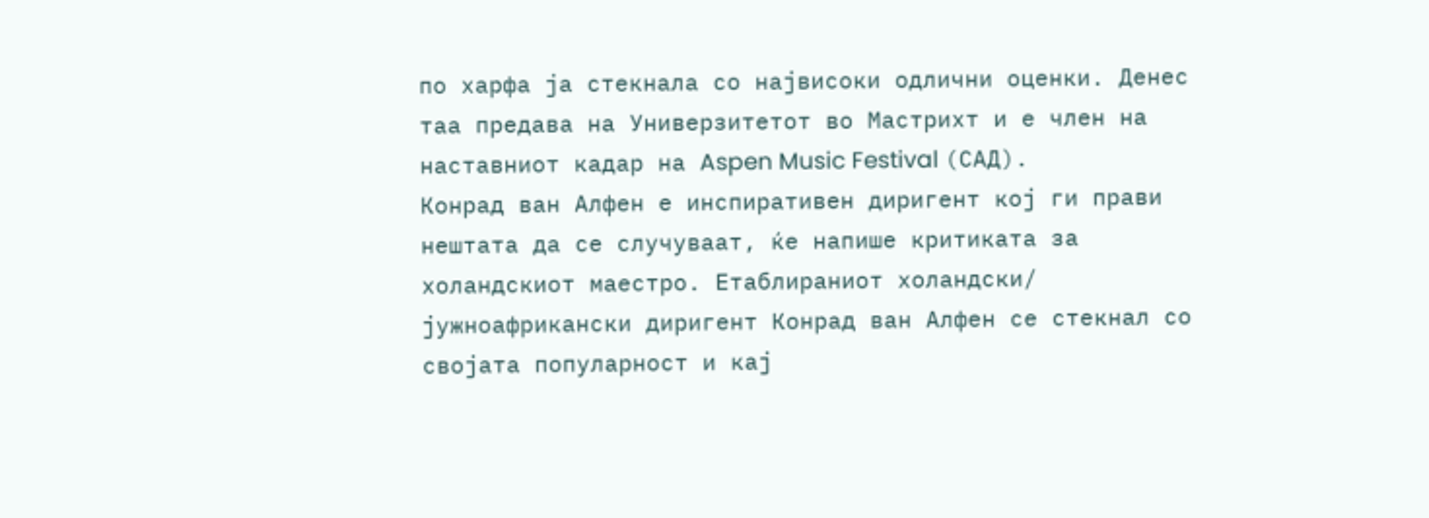по харфа ја стекнала со највисоки одлични оценки. Денес таа предава на Универзитетот во Мастрихт и е член на наставниот кадар на Aspen Music Festival (САД).
Конрад ван Алфен е инспиративен диригент кој ги прави нештата да се случуваат, ќе напише критиката за холандскиот маестро. Етаблираниот холандски/ јужноафрикански диригент Конрад ван Алфен се стекнал со својата популарност и кај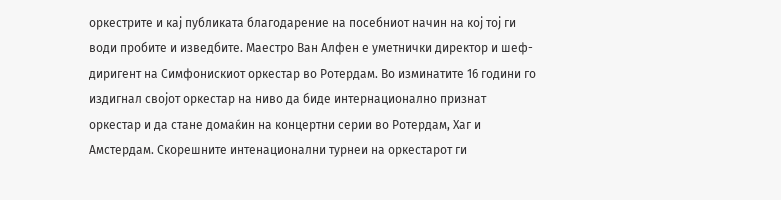оркестрите и кај публиката благодарение на посебниот начин на кој тој ги води пробите и изведбите. Маестро Ван Алфен е уметнички директор и шеф-диригент на Симфонискиот оркестар во Ротердам. Во изминатите 16 години го издигнал својот оркестар на ниво да биде интернационално признат оркестар и да стане домаќин на концертни серии во Ротердам, Хаг и Амстердам. Скорешните интенационални турнеи на оркестарот ги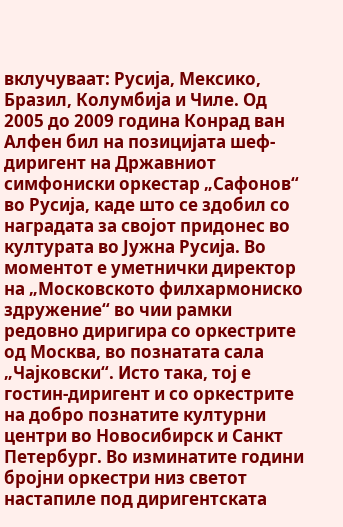вклучуваат: Русија, Мексико, Бразил, Колумбија и Чиле. Од 2005 до 2009 година Конрад ван Алфен бил на позицијата шеф-диригент на Државниот симфониски оркестар „Сафонов“ во Русија, каде што се здобил со наградата за својот придонес во културата во Јужна Русија. Во моментот е уметнички директор на „Московското филхармониско здружение“ во чии рамки редовно диригира со оркестрите од Москва, во познатата сала „Чајковски“. Исто така, тој е гостин-диригент и со оркестрите на добро познатите културни центри во Новосибирск и Санкт Петербург. Во изминатите години бројни оркестри низ светот настапиле под диригентската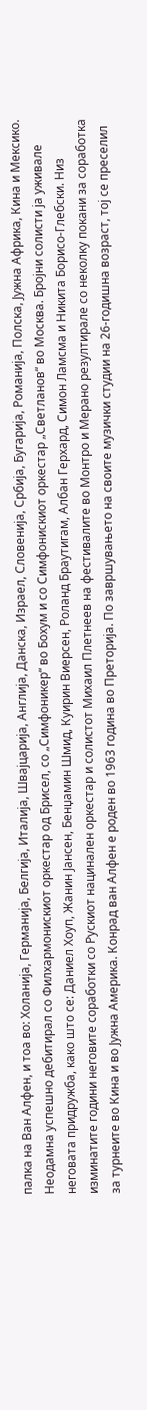палка на Ван Алфен, и тоа во: Холанија, Германија, Белгија, Италија, Швајцарија, Англија, Данска, Израел, Словенија, Србија, Бугарија, Романија, Полска, Јужна Африка, Кина и Мексико. Неодамна успешно дебитирал со Филхармонискиот оркестар од Брисел, со „Симфоникер“ во Бохум и со Симфонискиот оркестар „Светланов“ во Москва. Бројни солисти ја уживале неговата придружба, како што се: Даниел Хоуп, Жанин Јансен, Бенџамин Шмид, Куирин Виерсен, Роланд Браутигам, Албан Герхард, Симон Ламсма и Никита Борисо-Глебски. Низ изминатите години неговите соработки со Рускиот нацинален оркестар и солистот Михаил Плетнеев на фестивалите во Монтро и Мерано резултирале со неколку покани за соработка за турнеите во Кина и во Јужна Америка. Конрад ван Алфен е роден во 1963 година во Преторија. По завршувањето на своите музички студии на 26-годишна возраст, тој се преселил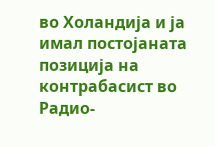во Холандија и ја имал постојаната позиција на контрабасист во Радио-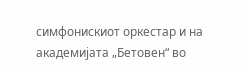симфонискиот оркестар и на академијата „Бетовен“ во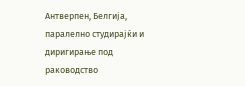Антверпен, Белгија, паралелно студирајќи и диригирање под раководство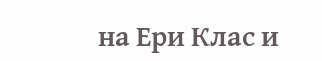на Ери Клас и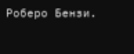Роберо Бензи.